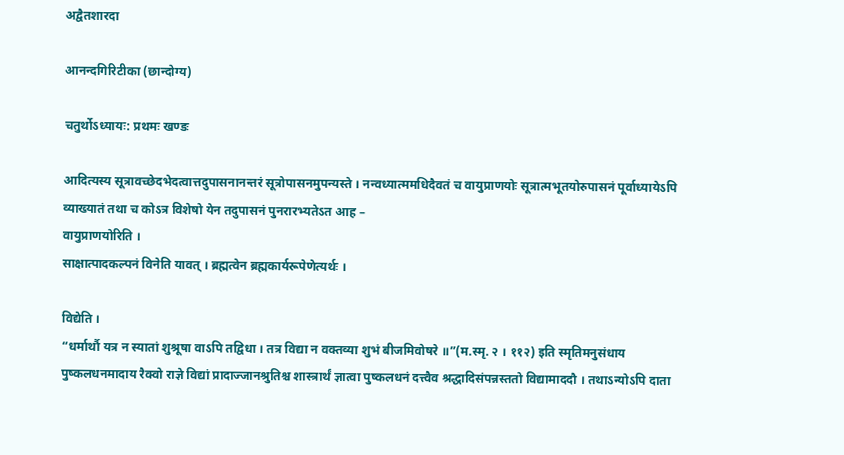अद्वैतशारदा

आनन्दगिरिटीका (छान्दोग्य)

चतुर्थोऽध्यायः: प्रथमः खण्डः

आदित्यस्य सूत्रावच्छेदभेदत्वात्तदुपासनानन्तरं सूत्रोपासनमुपन्यस्ते । नन्वध्यात्ममधिदैवतं च वायुप्राणयोः सूत्रात्मभूतयोरुपासनं पूर्वाध्यायेऽपि व्याख्यातं तथा च कोऽत्र विशेषो येन तदुपासनं पुनरारभ्यतेऽत आह –
वायुप्राणयोरिति ।
साक्षात्पादकल्पनं विनेति यावत् । ब्रह्मत्वेन ब्रह्मकार्यरूपेणेत्यर्थः ।

विद्येति ।
“धर्मार्थौ यत्र न स्यातां शुश्रूषा वाऽपि तद्विधा । तत्र विद्या न वक्तव्या शुभं बीजमिवोषरे ॥”(म.स्मृ. २ । ११२) इति स्मृतिमनुसंधाय पुष्कलधनमादाय रैक्वो राज्ञे विद्यां प्रादाज्जानश्रुतिश्च शास्त्रार्थं ज्ञात्वा पुष्कलधनं दत्त्वैव श्रद्धादिसंपन्नस्ततो विद्यामाददौ । तथाऽन्योऽपि दाता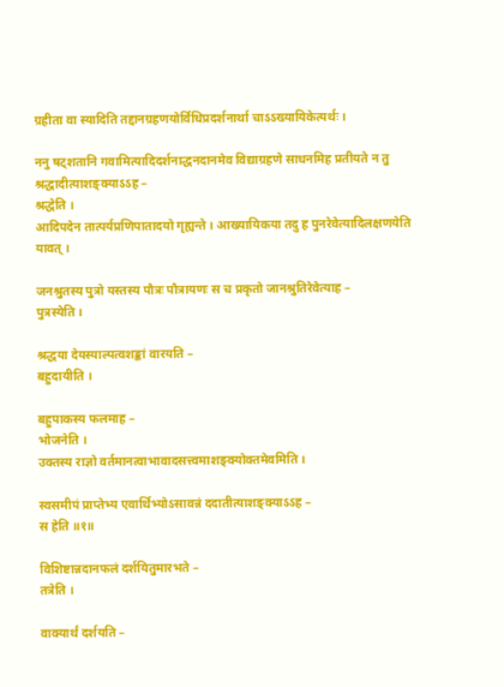ग्रहीता वा स्यादिति तद्दानग्रहणयोर्विधिप्रदर्शनार्था चाऽऽख्यायिकेत्यर्थः ।

ननु षट्शतानि गवामित्यादिदर्शनाद्धनदानमेव विद्याग्रहणे साधनमिह प्रतीयते न तु श्रद्धादीत्याशङ्क्याऽऽह –
श्रद्धेति ।
आदिपदेन तात्पर्यप्रणिपातादयो गृह्यन्ते । आख्यायिकया तदु ह पुनरेवेत्यादिलक्षणयेति यावत् ।

जनश्रुतस्य पुत्रो यस्तस्य पौत्रः पौत्रायणः स च प्रकृतो जानश्रुतिरेवेत्याह –
पुत्रस्येति ।

श्रद्धया देयस्याल्पत्वशङ्कां वारयति –
बहुदायीति ।

बहुपाकस्य फलमाह –
भोजनेति ।
उक्तस्य राज्ञो वर्तमानत्वाभावादसत्त्वमाशङ्क्योक्तमेवमिति ।

स्वसमीपं प्राप्तेभ्य एवार्थिभ्योऽसावन्नं ददातीत्याशङ्क्याऽऽह –
स हेति ॥१॥

विशिष्टान्नदानफलं दर्शयितुमारभते –
तत्रेति ।

वाक्यार्थं दर्शयति –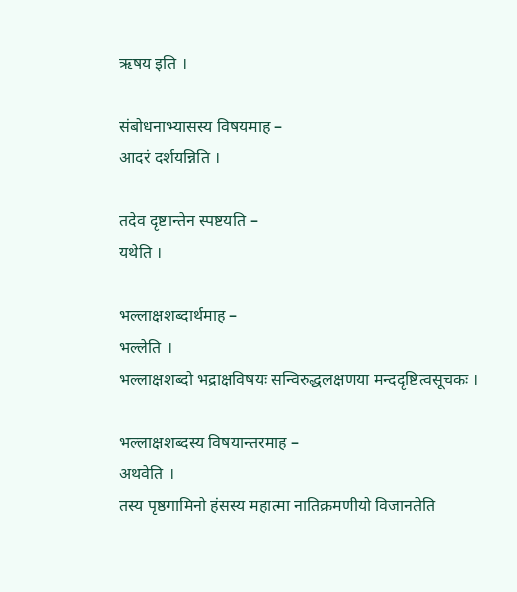ऋषय इति ।

संबोधनाभ्यासस्य विषयमाह –
आदरं दर्शयन्निति ।

तदेव दृष्टान्तेन स्पष्टयति –
यथेति ।

भल्लाक्षशब्दार्थमाह –
भल्लेति ।
भल्लाक्षशब्दो भद्राक्षविषयः सन्विरुद्धलक्षणया मन्ददृष्टित्वसूचकः ।

भल्लाक्षशब्दस्य विषयान्तरमाह –
अथवेति ।
तस्य पृष्ठगामिनो हंसस्य महात्मा नातिक्रमणीयो विजानतेति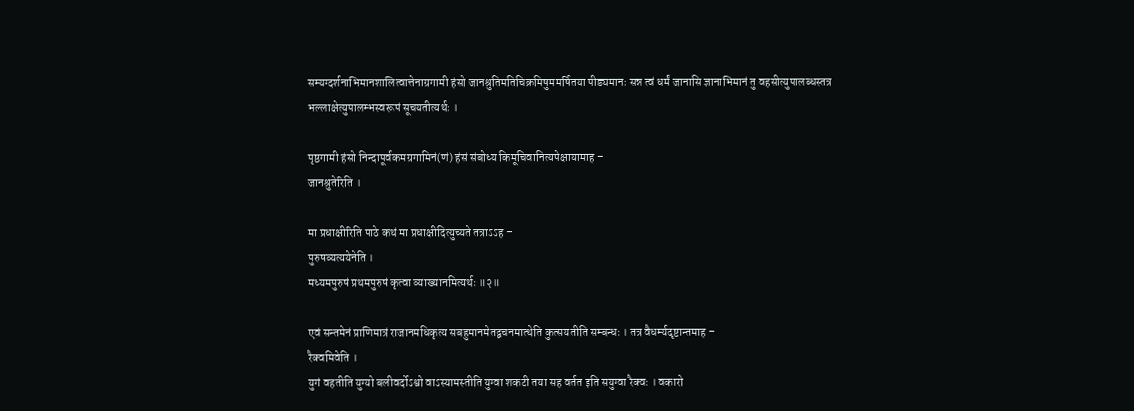सम्यग्दर्शनाभिमानशालित्वात्तेनाग्रगामी हंसो जानश्रुतिमतिचिक्रमिषुममर्षितया पीड्यमानः सन्न त्वं धर्मं जानासि ज्ञानाभिमानं तु वहसीत्युपालब्धस्तत्र भल्लाक्षेत्युपालम्भस्वरूपं सूचयतीत्यर्थः ।

पृष्ठगामी हंसो निन्दापूर्वकमग्रगामिनं(णं) हंसं संबोध्य किमूचिवानित्यपेक्षायामाह –
जानश्रुतेरिति ।

मा प्रधाक्षीरिति पाठे कथं मा प्रधाक्षीदित्युच्यते तत्राऽऽह –
पुरुषव्यत्ययेनेति ।
मध्यमपुरुषं प्रथमपुरुषं कृत्वा व्याख्यानमित्यर्थः ॥२॥

एवं सन्तमेनं प्राणिमात्रं राजानमधिकृत्य सबहुमानमेतद्वचनमात्थेति कुत्सयतीति सम्बन्धः । तत्र वैधर्म्यदृष्टान्तमाह –
रैक्वमिवेति ।
युगं वहतीति युग्यो बलीवर्दोऽश्वो वाऽस्यामस्तीति युग्वा शकटी तया सह वर्तत इति सयुग्वा रैक्वः । वकारो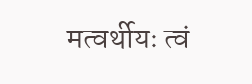मत्वर्थीयः त्वं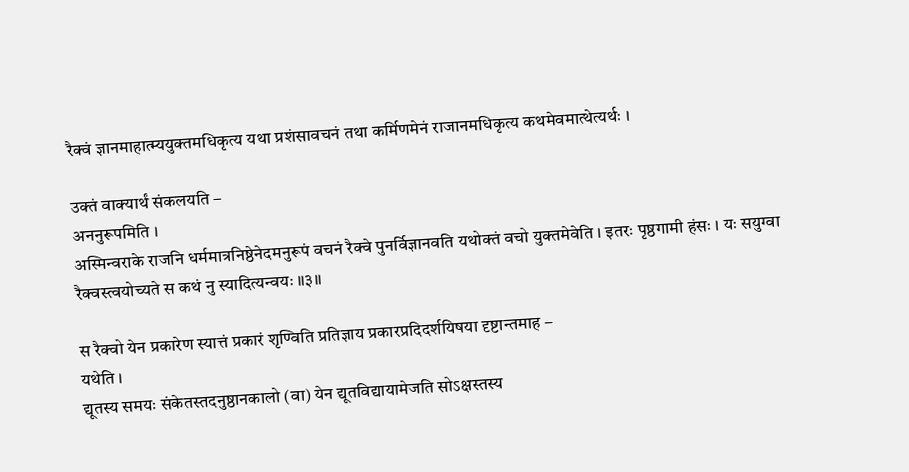रैक्वं ज्ञानमाहात्म्ययुक्तमधिकृत्य यथा प्रशंसावचनं तथा कर्मिणमेनं राजानमधिकृत्य कथमेवमात्थेत्यर्थः ।

उक्तं वाक्यार्थं संकलयति –
अननुरूपमिति ।
अस्मिन्वराके राजनि धर्ममात्रनिष्ठेनेदमनुरूपं वचनं रैक्वे पुनर्विज्ञानवति यथोक्तं वचो युक्तमेवेति । इतरः पृष्ठगामी हंसः । यः सयुग्वा रैक्वस्त्वयोच्यते स कथं नु स्यादित्यन्वयः ॥३॥

स रैक्वो येन प्रकारेण स्यात्तं प्रकारं शृण्विति प्रतिज्ञाय प्रकारप्रदिदर्शयिषया दृष्टान्तमाह –
यथेति ।
द्यूतस्य समयः संकेतस्तदनुष्ठानकालो (वा) येन द्यूतविद्यायामेजति सोऽक्षस्तस्य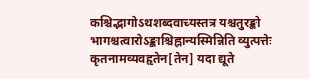कश्चिद्भागोऽथशब्दवाच्यस्तत्र यश्चतुरङ्को भागश्चत्वारोऽङ्काश्चिह्नान्यस्मिन्निति व्युत्पत्तेः कृतनामव्यवहृतेन[तेन] यदा द्यूते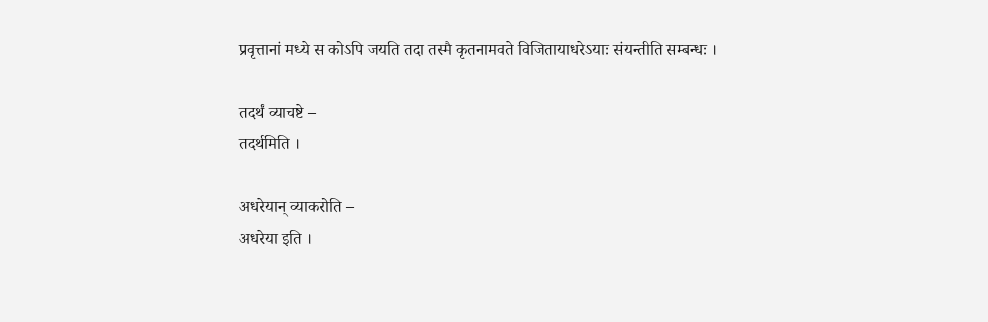प्रवृत्तानां मध्ये स कोऽपि जयति तदा तस्मै कृतनामवते विजितायाधरेऽयाः संयन्तीति सम्बन्धः ।

तदर्थं व्याचष्टे –
तदर्थमिति ।

अधरेयान् व्याकरोति –
अधरेया इति ।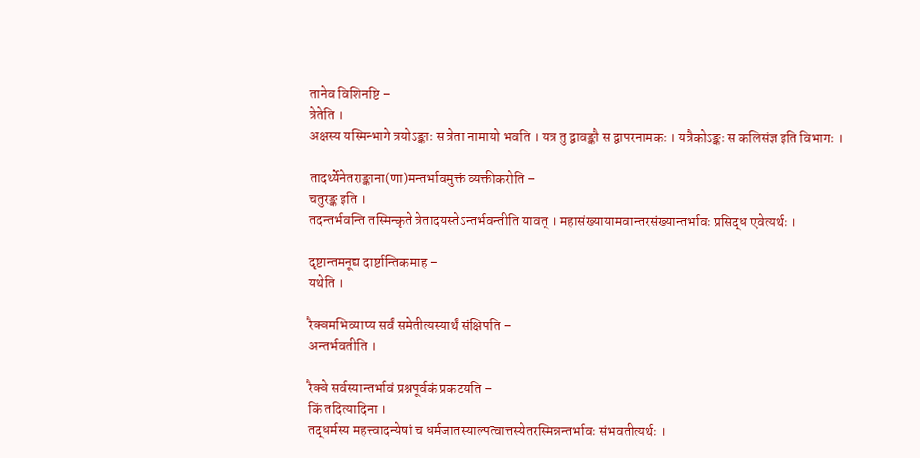तानेव विशिनष्टि –
त्रेतेति ।
अक्षस्य यस्मिन्भागे त्रयोऽङ्काः स त्रेता नामायो भवति । यत्र तु द्वावङ्कौ स द्वापरनामकः । यत्रैकोऽङ्कः स कलिसंज्ञ इति विभागः ।

तादर्थ्येनेतराङ्काना(णा)मन्तर्भावमुक्तं व्यक्तीकरोति –
चतुरङ्क इति ।
तदन्तर्भवन्ति तस्मिन्कृते त्रेतादयस्तेऽन्तर्भवन्तीति यावत् । महासंख्यायामवान्तरसंख्यान्तर्भावः प्रसिद्ध एवेत्यर्थः ।

दृष्टान्तमनूद्य दार्ष्टान्तिकमाह –
यथेति ।

रैक्वमभिव्याप्य सर्वं समेतीत्यस्यार्थं संक्षिपति –
अन्तर्भवतीति ।

रैक्वे सर्वस्यान्तर्भावं प्रश्नपूर्वकं प्रकटयति –
किं तदित्यादिना ।
तद्धर्मस्य महत्त्वादन्येषां च धर्मजातस्याल्पत्वात्तस्येतरस्मिन्नन्तर्भावः संभवतीत्यर्थः ।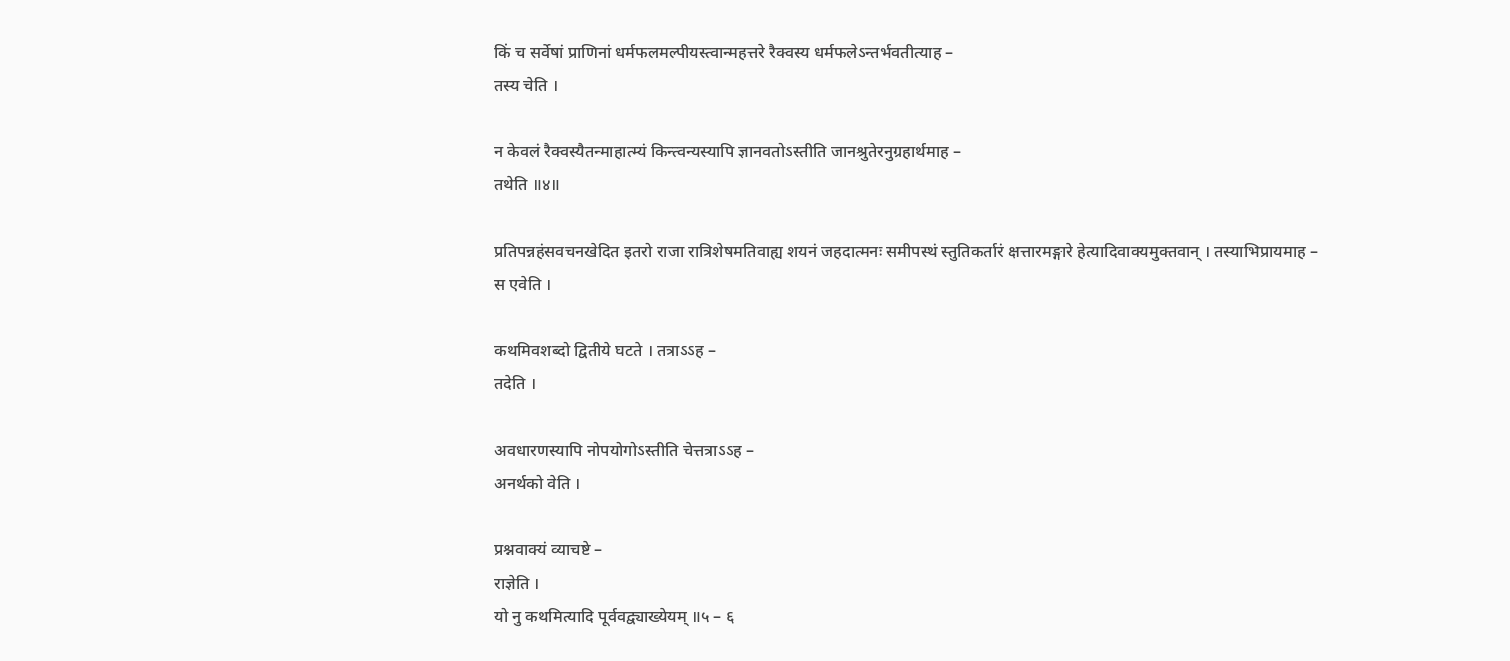किं च सर्वेषां प्राणिनां धर्मफलमल्पीयस्त्वान्महत्तरे रैक्वस्य धर्मफलेऽन्तर्भवतीत्याह –
तस्य चेति ।

न केवलं रैक्वस्यैतन्माहात्म्यं किन्त्वन्यस्यापि ज्ञानवतोऽस्तीति जानश्रुतेरनुग्रहार्थमाह –
तथेति ॥४॥

प्रतिपन्नहंसवचनखेदित इतरो राजा रात्रिशेषमतिवाह्य शयनं जहदात्मनः समीपस्थं स्तुतिकर्तारं क्षत्तारमङ्गारे हेत्यादिवाक्यमुक्तवान् । तस्याभिप्रायमाह –
स एवेति ।

कथमिवशब्दो द्वितीये घटते । तत्राऽऽह –
तदेति ।

अवधारणस्यापि नोपयोगोऽस्तीति चेत्तत्राऽऽह –
अनर्थको वेति ।

प्रश्नवाक्यं व्याचष्टे –
राज्ञेति ।
यो नु कथमित्यादि पूर्ववद्व्याख्येयम् ॥५ – ६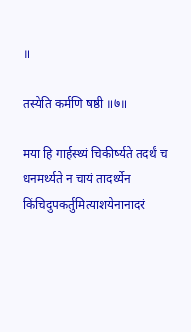॥

तस्येति कर्मणि षष्ठी ॥७॥

मया हि गार्हस्थ्यं चिकीर्ष्यते तदर्थं च धनमर्थ्यते न चायं तादर्थ्येन किंचिदुपकर्तुमित्याशयेनानादरं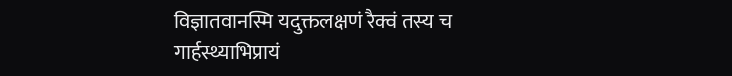विज्ञातवानस्मि यदुक्तलक्षणं रैक्वं तस्य च गार्हस्थ्याभिप्रायं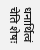धनार्थित्वं चेति शेषः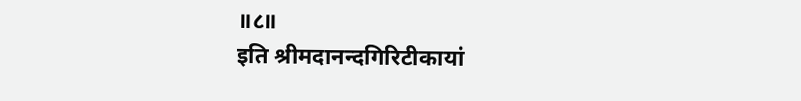॥८॥
इति श्रीमदानन्दगिरिटीकायां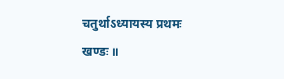चतुर्थाऽध्यायस्य प्रथमः खण्डः ॥